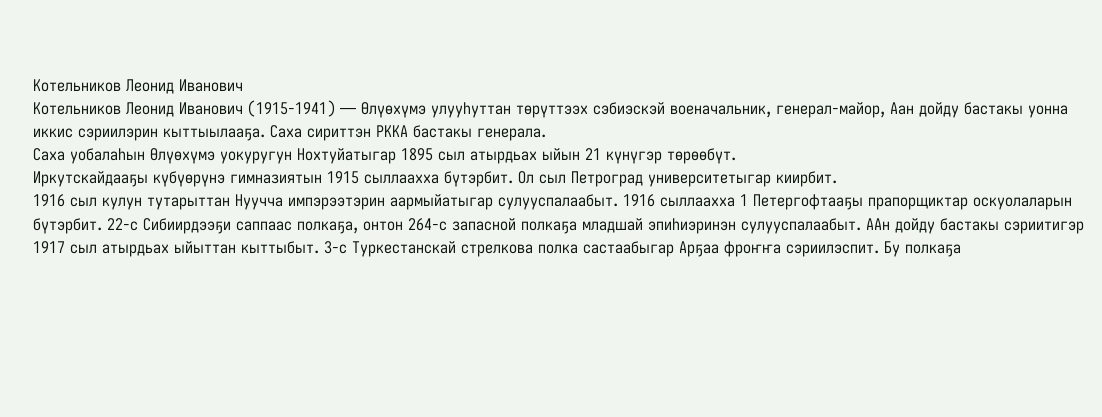Котельников Леонид Иванович
Котельников Леонид Иванович (1915-1941) — Өлүөхүмэ улууһуттан төрүттээх сэбиэскэй военачальник, генерал-майор, Аан дойду бастакы уонна иккис сэриилэрин кыттыылааҕа. Саха сириттэн РККА бастакы генерала.
Саха уобалаһын Өлүөхүмэ уокуругун Нохтуйатыгар 1895 сыл атырдьах ыйын 21 күнүгэр төрөөбүт.
Иркутскайдааҕы күбүөрүнэ гимназиятын 1915 сыллаахха бүтэрбит. Ол сыл Петроград университетыгар киирбит.
1916 сыл кулун тутарыттан Нуучча импэрээтэрин аармыйатыгар сулууспалаабыт. 1916 сыллаахха 1 Петергофтааҕы прапорщиктар оскуолаларын бүтэрбит. 22-с Сибиирдээҕи саппаас полкаҕа, онтон 264-с запасной полкаҕа младшай эпиһиэринэн сулууспалаабыт. ААн дойду бастакы сэриитигэр 1917 сыл атырдьах ыйыттан кыттыбыт. 3-с Туркестанскай стрелкова полка састаабыгар Арҕаа фроҥҥа сэриилэспит. Бу полкаҕа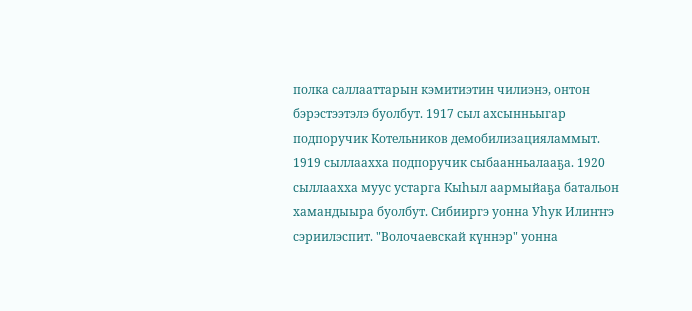полка саллааттарын кэмитиэтин чилиэнэ, онтон бэрэстээтэлэ буолбут. 1917 сыл ахсынньыгар подпоручик Котельников демобилизацияламмыт.
1919 сыллаахха подпоручик сыбаанньалааҕа. 1920 сыллаахха муус устарга Кыһыл аармыйаҕа батальон хамандыыра буолбут. Сибииргэ уонна Уһук Илиҥҥэ сэриилэспит. "Волочаевскай күннэр" уонна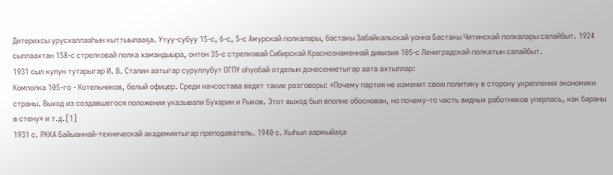Дитерихсы урусхаллааһын кыттыылааҕа. Утуу-субуу 15-с, 6-с, 5-с Амурскай полкалары, бастакы Забайкальскай уонна Бастакы Читинскай полкалары салайбыт. 1924 сыллаахтан 158-с стрелковай полка хамандыыра, онтон 35-с стрелковай Сибирскай Краснознаменнай дивизия 105-с Лениградскай полкатын салайбыт.
1931 сыл кулун тутарыгар И. В. Сталин аатыгар суруллубут ОГПУ оһуобай отделын донесениетыгар аата ахтыллар:
Комполка 105-го - Котельников, белый офицер. Среди начсостава ведет такие разговоры: «Почему партия не изменит свою политику в сторону укрепления экономики страны. Выход из создавшегося положения указывали Бухарин и Рыков. Этот выход был вполне обоснован, но почему-то часть видных работников уперлась, как бараны в стену» и т.д.[1]
1931 с. РККА Байыаннай-техническай академиятыгар преподаватель. 1940 с. Кыһыл аармыйаҕа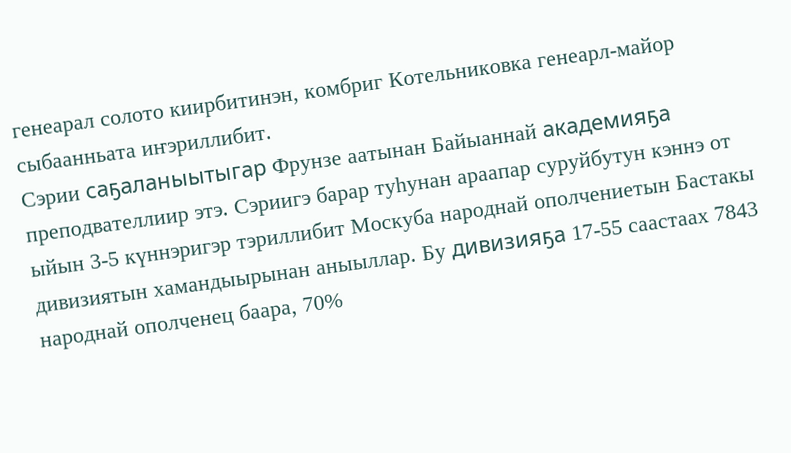генеарал солото киирбитинэн, комбриг Котельниковка генеарл-майор сыбаанньата иҥэриллибит.
Сэрии саҕаланыытыгар Фрунзе аатынан Байыаннай академияҕа преподвателлиир этэ. Сэриигэ барар туһунан араапар суруйбутун кэннэ от ыйын 3-5 күннэригэр тэриллибит Москуба народнай ополчениетын Бастакы дивизиятын хамандыырынан аныыллар. Бу дивизияҕа 17-55 саастаах 7843 народнай ополченец баара, 70%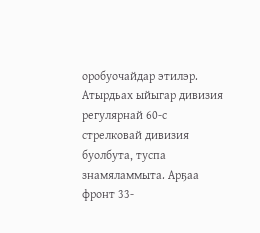оробуочайдар этилэр. Атырдьах ыйыгар дивизия регулярнай 60-с стрелковай дивизия буолбута, туспа знамяламмыта. Арҕаа фронт 33-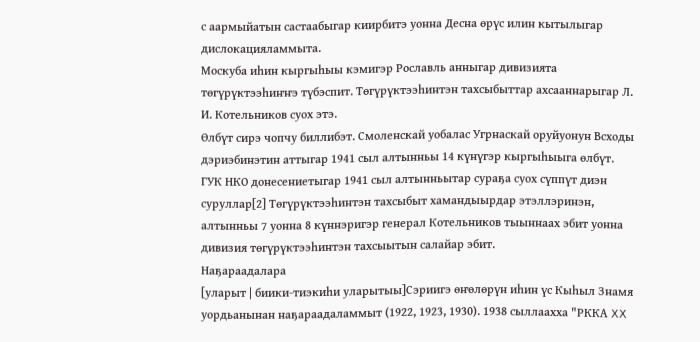с аармыйатын састаабыгар киирбитэ уонна Десна өрүс илин кытылыгар дислокацияламмыта.
Москуба иһин кыргыһыы кэмигэр Рославль анныгар дивизията төгүрүктээһиҥҥэ түбэспит. Төгүрүктээһинтэн тахсыбыттар ахсааннарыгар Л. И. Котельников суох этэ.
Өлбүт сирэ чопчу биллибэт. Смоленскай уобалас Угрнаскай оруйуонун Всходы дэриэбинэтин аттыгар 1941 сыл алтынньы 14 күнүгэр кыргыһыыга өлбүт. ГУК НКО донесениетыгар 1941 сыл алтынньытар сураҕа суох сүппүт диэн суруллар[2] Төгүрүктээһинтэн тахсыбыт хамандыырдар этэллэринэн, алтынньы 7 уонна 8 күннэригэр генерал Котельников тыыннаах эбит уонна дивизия төгүрүктээһинтэн тахсыытын салайар эбит.
Наҕараадалара
[уларыт | биики-тиэкиһи уларытыы]Сэриигэ өҥөлөрүн иһин үс Кыһыл Знамя уордьанынан наҕараадаламмыт (1922, 1923, 1930). 1938 сыллаахха "РККА XX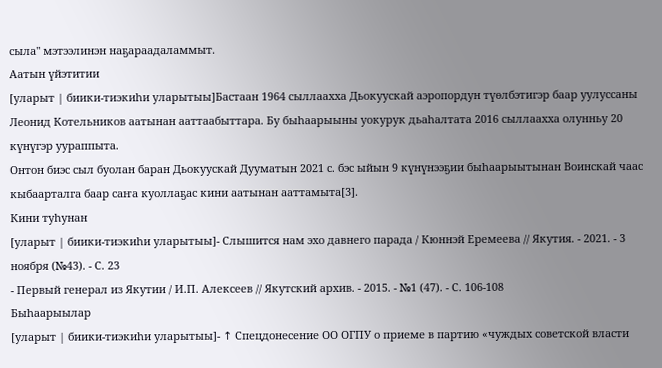сыла" мэтээлинэн наҕараадаламмыт.
Аатын үйэтитии
[уларыт | биики-тиэкиһи уларытыы]Бастаан 1964 сыллаахха Дьокуускай аэропордун түөлбэтигэр баар уулуссаны Леонид Котельников аатынан ааттаабыттара. Бу быһаарыыны уокурук дьаһалтата 2016 сыллаахха олунньу 20 күнүгэр уураппыта.
Онтон биэс сыл буолан баран Дьокуускай Дууматын 2021 с. бэс ыйын 9 күнүнээҕии быһаарыытынан Воинскай чаас кыбаарталга баар саҥа куоллаҕас кини аатынан ааттамыта[3].
Кини туһунан
[уларыт | биики-тиэкиһи уларытыы]- Слышится нам эхо давнего парада / Кюннэй Еремеева // Якутия. - 2021. - 3 ноября (№43). - С. 23
- Первый генерал из Якутии / И.П. Алексеев // Якутский архив. - 2015. - №1 (47). - С. 106-108
Быһаарыылар
[уларыт | биики-тиэкиһи уларытыы]- ↑ Спецдонесение ОО ОГПУ о приеме в партию «чуждых советской власти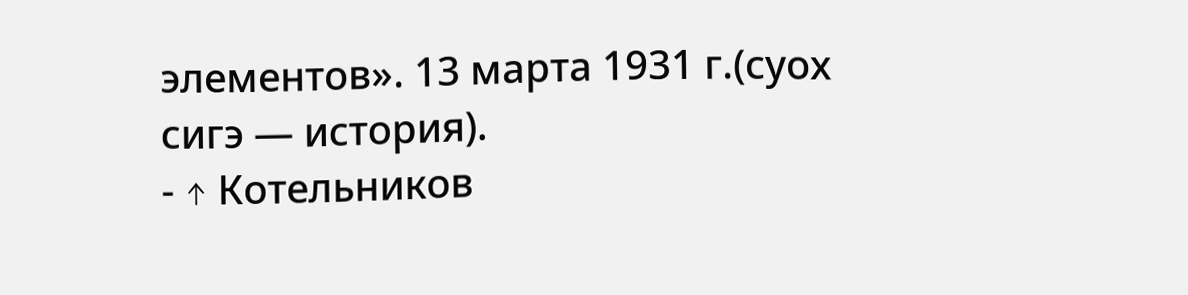элементов». 13 марта 1931 г.(суох сигэ — история).
- ↑ Котельников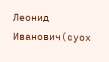Леонид Иванович(суох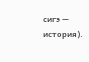сигэ — история).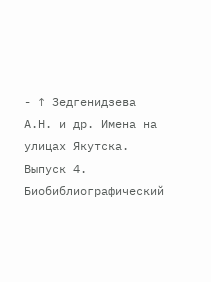- ↑ Зедгенидзева А.Н. и др. Имена на улицах Якутска. Выпуск 4. Биобиблиографический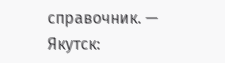справочник. — Якутск: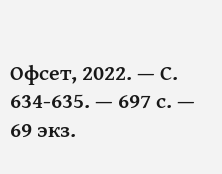Офсет, 2022. — С. 634-635. — 697 с. — 69 экз.